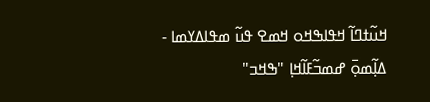ߞߎ߬ߙߣߊ߬ ߞߟߊߒߞߋ ߞߘߐ ߟߎ߬ ߘߟߊߡߌߘߊ - ߡߊ߲߬ߘߋ߲߫ ߝߘߏ߬ߓߊ߬ߞߊ߲ "ߒߞߏ"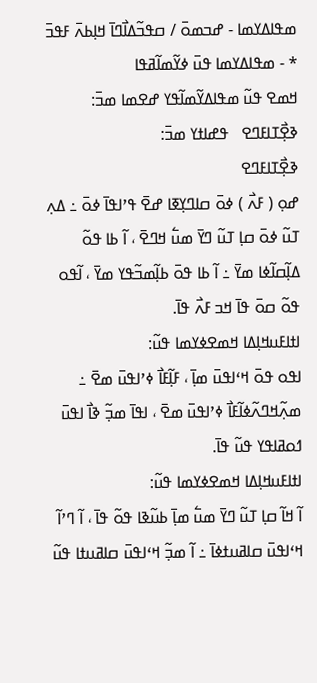ߘߟߊߡߌߘߊ - ߝߏߘߋ߫ / ߛߟߏ߬ߡߊ߯ߣߊ߫ ߞߊ߲ߕߍ߫ ߓߟߏ߫ * - ߘߟߊߡߌߘߊ ߟߎ߫ ߦߌ߬ߘߊ߬ߥߟߊ
ߞߘߐ ߟߎ߬ ߘߟߊߡߌ߬ߘߊ߬ߟߌ ߝߐߘߊ ߘߏ߫: ߢߐ߲߯ߠߊߓߣߐ   ߟߝߊߙߌ ߘߏ߫:
ߢߐ߲߯ߠߊߓߣߐ
ߝߋ߲ ( ߓߍ߯ ) ߦߋ߫ ߛߊߣߌ߲ߧߊ ߝߐ߫ ߟߴߊߟߊ߫ ߦߋ߫ ߸ ߡߍ߲ ߠߎ߬ ߦߋ߫ ߛߊ߲ ߠߎ߬ ߣߌ߫ ߘߎ߱ ߞߣߐ߫ ، ߊ߬ ߕߊ ߟߋ߬ ߡߊ߲߬ߛߊ߬ߦߊ ߘߌ߫ ߸ ߊ߬ ߕߊ ߟߋ߫ ߕߊ߲߬ߘߏ߬ߟߌ ߘߌ߫ ، ߊ߬ߟߋ ߟߋ߬ ߛߋ߫ ߟߊ߫ ߞߏ ߓߍ߯ ߟߊ߫.
ߊߙߊߓߎߞߊ߲ߡߊ ߞߘߐߦߌߘߊ ߟߎ߬:
ߊߟߋ ߟߋ߫ ߞߵߊߟߎ߫ ߘߊ߲߫ ، ߓߊ߲߬ߓߊ߯ ߦߴߊߟߎ߫ ߘߐ߫ ߸ ߘߍ߲߬ߞߣߍ߬ߦߊ߬ߓߊ߯ ߦߴߊߟߎ߫ ߘߐ߫ ، ߊߟߊ߫ ߘߏ߲߬ ߢߊ߯ ߊߟߎ߫ ߗߋߥߊߟߌ ߟߎ߬ ߟߊ߫.
ߊߙߊߓߎߞߊ߲ߡߊ ߞߘߐߦߌߘߊ ߟߎ߬:
ߊ߬ ߞߊ߬ ߛߊ߲ ߠߎ߬ ߣߌ߫ ߘߎ߱ ߘߊ߲߫ ߕߎ߬ߢߊ ߟߋ߬ ߟߊ߫ ، ߊ߬ ߣߴߊ߬ ߞߵߊߟߎ߫ ߛߊߥߎߙߦߊ߫ ߸ ߊ߬ ߘߏ߲߬ ߞߵߊߟߎ߫ ߛߊߥߎߙߊ ߟߎ߬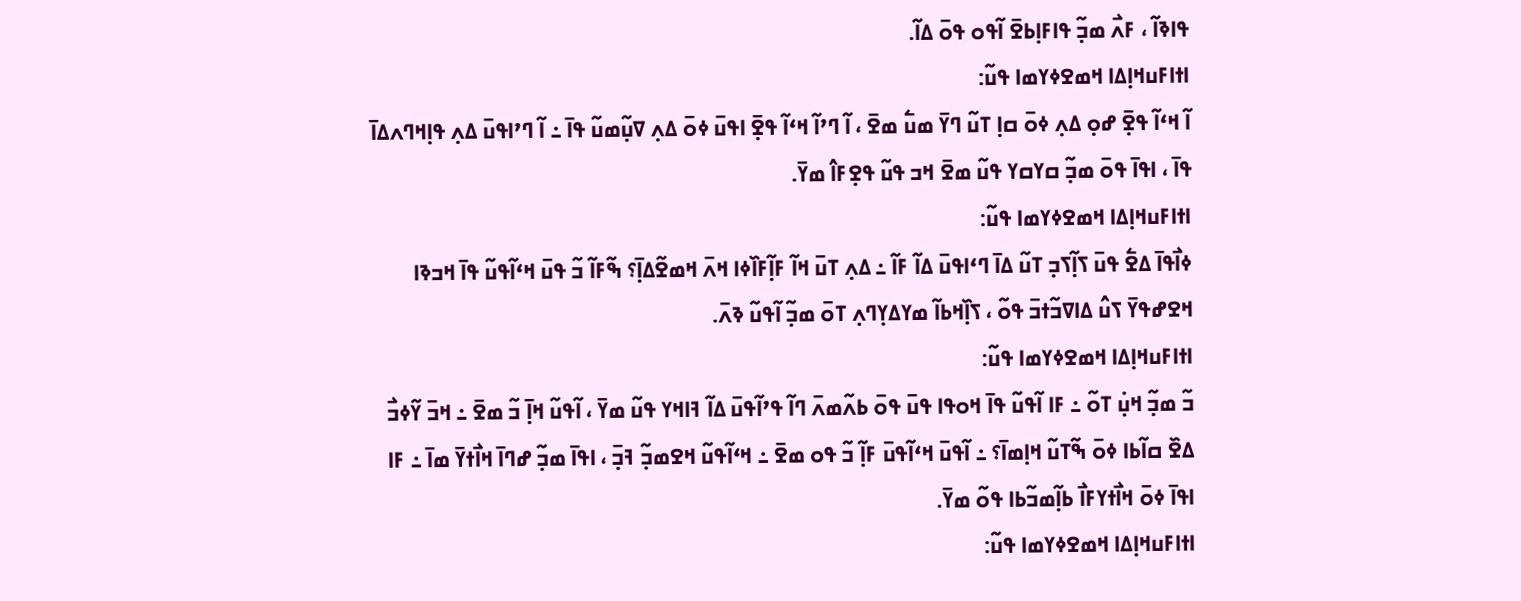ߟߊߢߊ߬ ، ߓߍ߯ ߘߏ߲߬ ߟߊߓߊ߲ߕߐ߫ ߊ߬ߟߋ ߟߋ߫ ߡߊ߬.
ߊߙߊߓߎߞߊ߲ߡߊ ߞߘߐߦߌߘߊ ߟߎ߬:
ߊ߬ ߞߵߊ߬ ߟߐ߲߫ ߝߋ߲ ߡߍ߲ ߦߋ߫ ߛߊ߲ ߠߎ߬ ߣߌ߫ ߘߎ߱ ߘߐ߫ ، ߊ߬ ߣߴߊ߬ ߞߵߊ߬ ߟߐ߲߫ ߊߟߎ߫ ߦߋ߫ ߡߍ߲ ߜߎ߲߬ߘߎ߬ ߟߊ߫ ߸ ߊ߬ ߣߴߊߟߎ߫ ߡߍ߲ ߟߊ߲ߞߣߍߡߊ߫ ߟߊ߫ ، ߊߟߊ߫ ߟߋ߫ ߘߏ߲߬ ߛߌߛߌ ߟߎ߬ ߘߐ߫ ߞߏ ߟߎ߬ ߟߐ߲ߓߊ߮ ߘߌ߫.
ߊߙߊߓߎߞߊ߲ߡߊ ߞߘߐߦߌߘߊ ߟߎ߬:
ߦߊ߯ߟߊ߫ ߡߐ߱ ߟߎ߫ ߖߊ߲߬ߖߏ߲ ߠߎ߬ ߡߊ߫ ߣߵߊߟߎ߫ ߡߊ߬ ߓߊ߬ ߸ ߡߍ߲ ߠߎ߫ ߞߊ߬ ߓߊ߲߬ߓߊ߰ߦߊ ߞߍ߫ ߞߘߐ߬ߡߊ߲߫؟ ߒ߬ߓߊ߬ ߏ߬ ߟߎ߫ ߞߵߊ߬ߟߎ߬ ߟߊ߫ ߞߏߢߊ ߞߐߝߟߌ߫ ߖߎ߮ ߡߊߜߏ߬ߙߏ߫ ߟߋ߬ ، ߖߊ߲߰ߞߕߊ߬ ߘߌߡߌ߲ߣߍ߲ ߠߋ߫ ߘߏ߲߬ ߊ߬ߟߎ߬ ߢߍ߫.
ߊߙߊߓߎߞߊ߲ߡߊ ߞߘߐߦߌߘߊ ߟߎ߬:
ߏ߬ ߘߏ߲߬ ߞߎ߲߭ ߠߋ߬ ߸ ߓߊ ߊ߬ߟߎ߬ ߟߊ߫ ߞߋߟߊ ߟߎ߫ ߟߋ߫ ߕߍ߬ߘߍ߫ ߣߊ߬ ߟߴߊ߬ߟߎ߫ ߡߊ߬ ߔߊߞߌ ߟߎ߬ ߘߌ߫ ، ߊ߬ߟߎ߬ ߞߊ߲߫ ߏ߬ ߘߐ߫ ߸ ߞߏ߫ ߌ߬ߦߏ߯ ߡߐ߰ ߛߊ߬ߕߊ ߦߋ߫ ߒ߬ߠߎ߬ ߞߊ߲ߘߊ߫؟ ߸ ߊ߬ߟߎ߫ ߞߵߊ߬ߟߎ߫ ߓߊ߲߬ ߏ߬ ߟߋ ߘߐ߫ ߸ ߞߵߊ߬ߟߎ߬ ߞߐߘߏ߲߬ ߔߏ߲߫ ، ߊߟߊ߫ ߘߏ߲߬ ߝߣߊ߫ ߞߊ߯ߙߌ߫ ߘߊ߫ ߸ ߓߊ ߊߟߊ߫ ߦߋ߫ ߞߊ߯ߙߌߓߊ߯ ߕߊ߲߬ߘߏ߬ߕߊ ߟߋ߬ ߘߌ߫.
ߊߙߊߓߎߞߊ߲ߡߊ ߞߘߐߦߌߘߊ ߟߎ߬: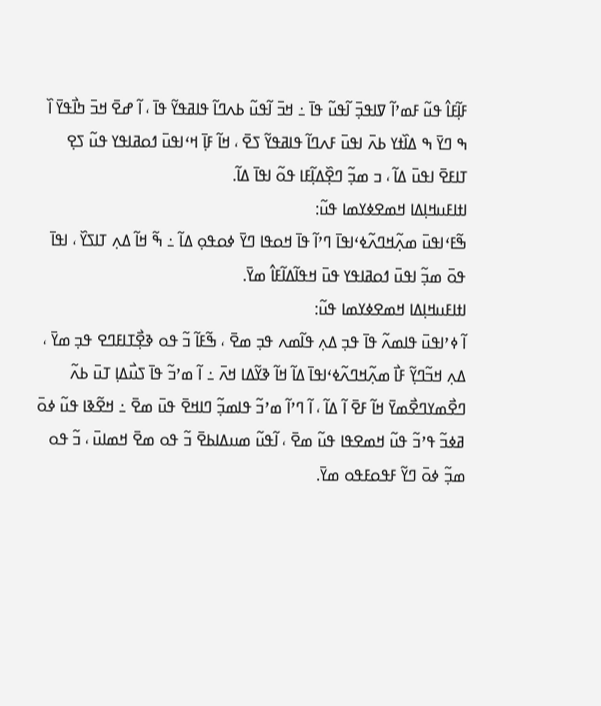ߓߊ߲߬ߓߊ߮ ߟߎ߬ ߓߘߴߊ߬ ߜߊߟߏ߲߫ ߊ߬ߟߎ߬ ߟߊ߫ ߸ ߞߏ߫ ߊ߬ߟߎ߬ ߕߍߣߊ߬ ߟߊߥߟߌ߬ ߟߊ߫ ، ߊ߬ ߝߐ߫ ߞߏ߫ ߤߊ߯ߟߌ߫ ߊ߰ ߒ ߣߌ߫ ߒ ߡߊ߰ߙߌ ߕߍ߫ ߊߟߎ߫ ߓߍߣߊ߬ ߟߊߥߟߌ߬ ߖߐ߫ ، ߞߊ߬ ߓߊ߲߫ ߞߵߊߟߎ߫ ߗߋߥߊߟߌ ߟߎ߬ ߖߐ߲ ߠߊߓߐ߫ ߊߟߎ߫ ߡߊ߬ ، ߏ ߘߏ߲߬ ߣߐ߲߰ߡߊ߲߬ߓߊ ߟߋ߬ ߊߟߊ߫ ߡߊ߬.
ߊߙߊߓߎߞߊ߲ߡߊ ߞߘߐߦߌߘߊ ߟߎ߬:
ߒ߬ߓߵߊߟߎ߫ ߘߍ߲߬ߞߣߍ߬ߦߵߊߟߊ߫ ߣߴߊ߬ ߟߊ߫ ߞߋߟߊ ߣߌ߫ ߦߋߟߋ߲ ߡߊ߬ ߸ ߒ߬ ߞߊ߬ ߡߍ߲ ߠߊߖߌ߰ ، ߊߟߊ߫ ߟߋ߫ ߘߏ߲߬ ߊߟߎ߫ ߗߋߥߊߟߌ ߟߎ߫ ߞߟߊ߬ߡߊ߬ߓߊ߮ ߘߌ߫.
ߊߙߊߓߎߞߊ߲ߡߊ ߞߘߐߦߌߘߊ ߟߎ߬:
ߊ߬ ߦߴߊߟߎ߫ ߟߊߘߍ߬ ߟߊ߫ ߟߏ߲ ߡߍ߲ ߟߊ߬ߘߍ ߟߏ߲ ߘߐ߫ ، ߒ߬ߓߊ߬ ߏ߬ ߟߋ ߢߐ߲߯ߠߊߓߣߐ ߟߏ߲ ߘߌ߫ ، ߡߍ߲ ߞߏ߬ߣߌ߲߬ ߓߊ߯ ߘߍ߲߬ߞߣߍ߬ߦߵߊߟߊ߫ ߡߊ߬ ߞߊ߬ ߢߌ߬ߡߊ ߞߍ߫ ߸ ߊ߬ ߘߴߏ߬ ߟߊ߫ ߖߎ߯ߡߊ߲ ߠߎ߫ ߕߍ߬ ߣߐ߯ߘߌߣߐ߯ߘߌ߫ ߞߊ߬ ߓߐ߫ ߊ߬ ߡߊ߬ ، ߊ߬ ߣߴߊ߬ ߘߴߏ߬ ߟߊߘߏ߲߬ ߣߊߞߐ߫ ߟߎ߫ ߘߐ߫ ߸ ߞߐ߬ߢߊ ߟߎ߬ ߦߋ߫ ߥߦߏ߬ ߟߴߏ߬ ߟߎ߬ ߞߘߐߟߊ ߟߎ߬ ߘߐ߫ ، ߊ߬ߟߎ߬ ߘߎߡߊߕߐ߫ ߏ߬ ߟߋ ߘߐ߫ ߞߘߊߎ߫ ، ߏ߬ ߟߋ ߘߏ߲߬ ߦߋ߫ ߣߌ߬ ߓߟߋߓߟߋ ߘߌ߫.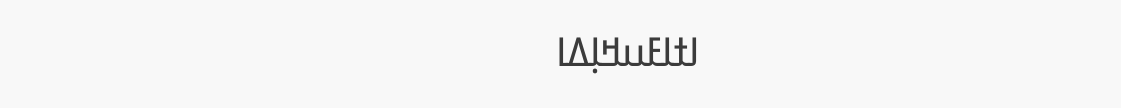ߊߙߊߓߎߞߊ߲ߡߊ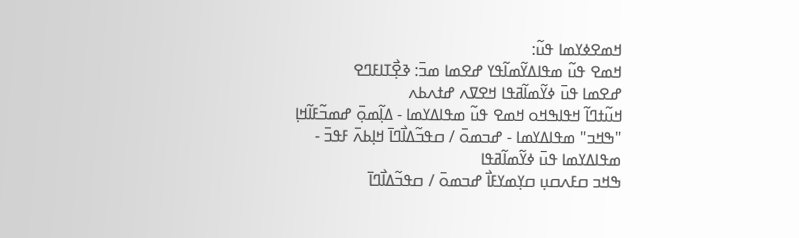ߞߘߐߦߌߘߊ ߟߎ߬:
ߞߘߐ ߟߎ߬ ߘߟߊߡߌ߬ߘߊ߬ߟߌ ߝߐߘߊ ߘߏ߫: ߢߐ߲߯ߠߊߓߣߐ
ߝߐߘߊ ߟߎ߫ ߦߌ߬ߘߊ߬ߥߟߊ ߞߐߜߍ ߝߙߍߕߍ
ߞߎ߬ߙߣߊ߬ ߞߟߊߒߞߋ ߞߘߐ ߟߎ߬ ߘߟߊߡߌߘߊ - ߡߊ߲߬ߘߋ߲߫ ߝߘߏ߬ߓߊ߬ߞߊ߲ "ߒߞߏ" ߘߟߊߡߌߘߊ - ߝߏߘߋ߫ / ߛߟߏ߬ߡߊ߯ߣߊ߫ ߞߊ߲ߕߍ߫ ߓߟߏ߫ - ߘߟߊߡߌߘߊ ߟߎ߫ ߦߌ߬ߘߊ߬ߥߟߊ
ߒߞߏ ߛߓߍߛߎ߲ ߛߌ߲ߘߌߓߊ߯ ߝߏߘߋ߫ / ߛߟߏ߬ߡߊ߯ߣߊ߫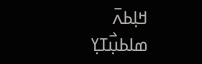ߞߊ߲ߕߍ߫
ߘߊߕߎ߲߯ߠߌ߲